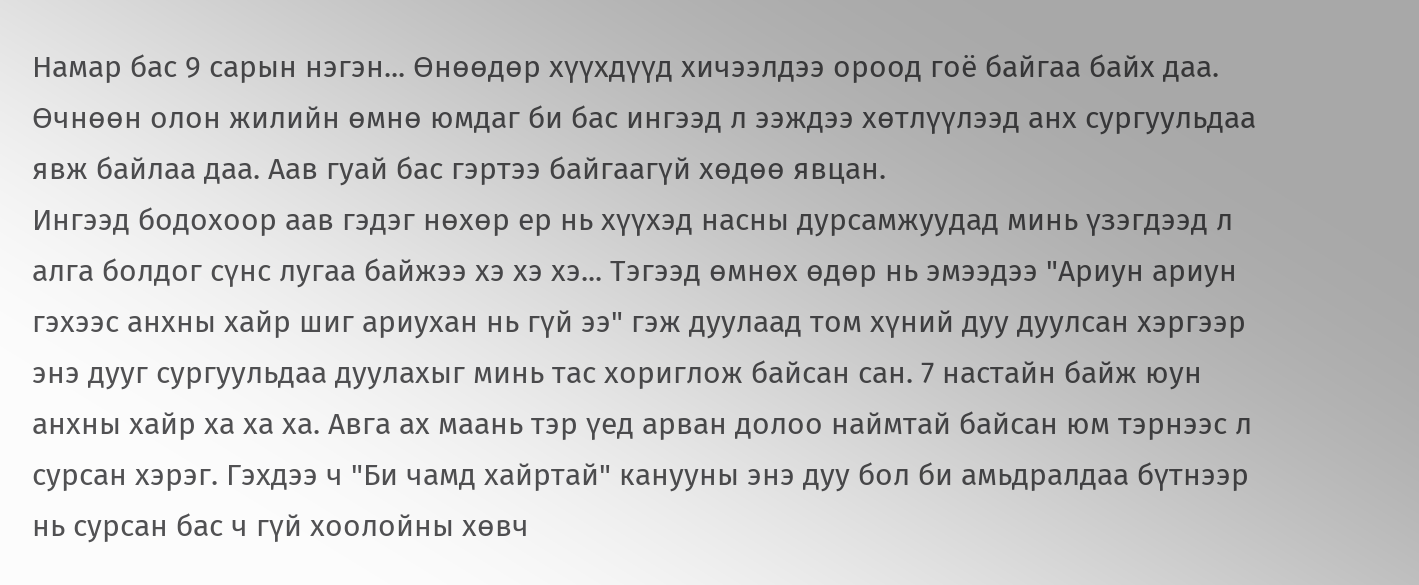Намар бас 9 сарын нэгэн... Өнөөдөр хүүхдүүд хичээлдээ ороод гоё байгаа байх даа. Өчнөөн олон жилийн өмнө юмдаг би бас ингээд л ээждээ хөтлүүлээд анх сургуульдаа явж байлаа даа. Аав гуай бас гэртээ байгаагүй хөдөө явцан.
Ингээд бодохоор аав гэдэг нөхөр ер нь хүүхэд насны дурсамжуудад минь үзэгдээд л алга болдог сүнс лугаа байжээ хэ хэ хэ... Тэгээд өмнөх өдөр нь эмээдээ "Ариун ариун гэхээс анхны хайр шиг ариухан нь гүй ээ" гэж дуулаад том хүний дуу дуулсан хэргээр энэ дууг сургуульдаа дуулахыг минь тас хориглож байсан сан. 7 настайн байж юун анхны хайр ха ха ха. Авга ах маань тэр үед арван долоо наймтай байсан юм тэрнээс л сурсан хэрэг. Гэхдээ ч "Би чамд хайртай" канууны энэ дуу бол би амьдралдаа бүтнээр нь сурсан бас ч гүй хоолойны хөвч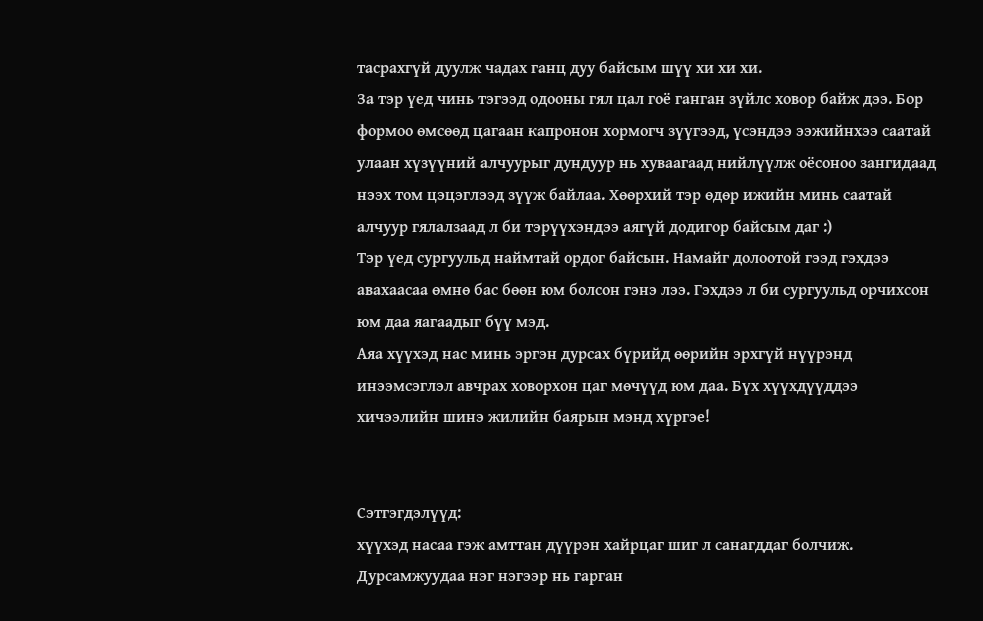тасрахгүй дуулж чадах ганц дуу байсым шүү хи хи хи.
За тэр үед чинь тэгээд одооны гял цал гоё ганган зүйлс ховор байж дээ. Бор формоо өмсөөд цагаан капронон хормогч зүүгээд, үсэндээ ээжийнхээ саатай улаан хүзүүний алчуурыг дундуур нь хуваагаад нийлүүлж оёсоноо зангидаад нээх том цэцэглээд зүүж байлаа. Хөөрхий тэр өдөр ижийн минь саатай алчуур гялалзаад л би тэрүүхэндээ аягүй додигор байсым даг :)
Тэр үед сургуульд наймтай ордог байсын. Намайг долоотой гээд гэхдээ авахаасаа өмнө бас бөөн юм болсон гэнэ лээ. Гэхдээ л би сургуульд орчихсон юм даа яагаадыг бүү мэд.
Аяа хүүхэд нас минь эргэн дурсах бүрийд өөрийн эрхгүй нүүрэнд инээмсэглэл авчрах ховорхон цаг мөчүүд юм даа. Бүх хүүхдүүддээ хичээлийн шинэ жилийн баярын мэнд хүргэе!


Сэтгэгдэлүүд:
хүүхэд насаа гэж амттан дүүрэн хайрцаг шиг л санагддаг болчиж. Дурсамжуудаа нэг нэгээр нь гарган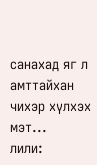санахад яг л амттайхан чихэр хүлхэх мэт...
лили: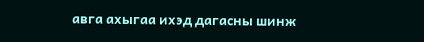авга ахыгаа ихэд дагасны шинж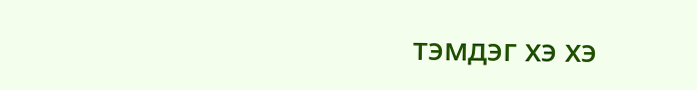тэмдэг хэ хэ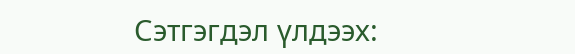Сэтгэгдэл үлдээх: